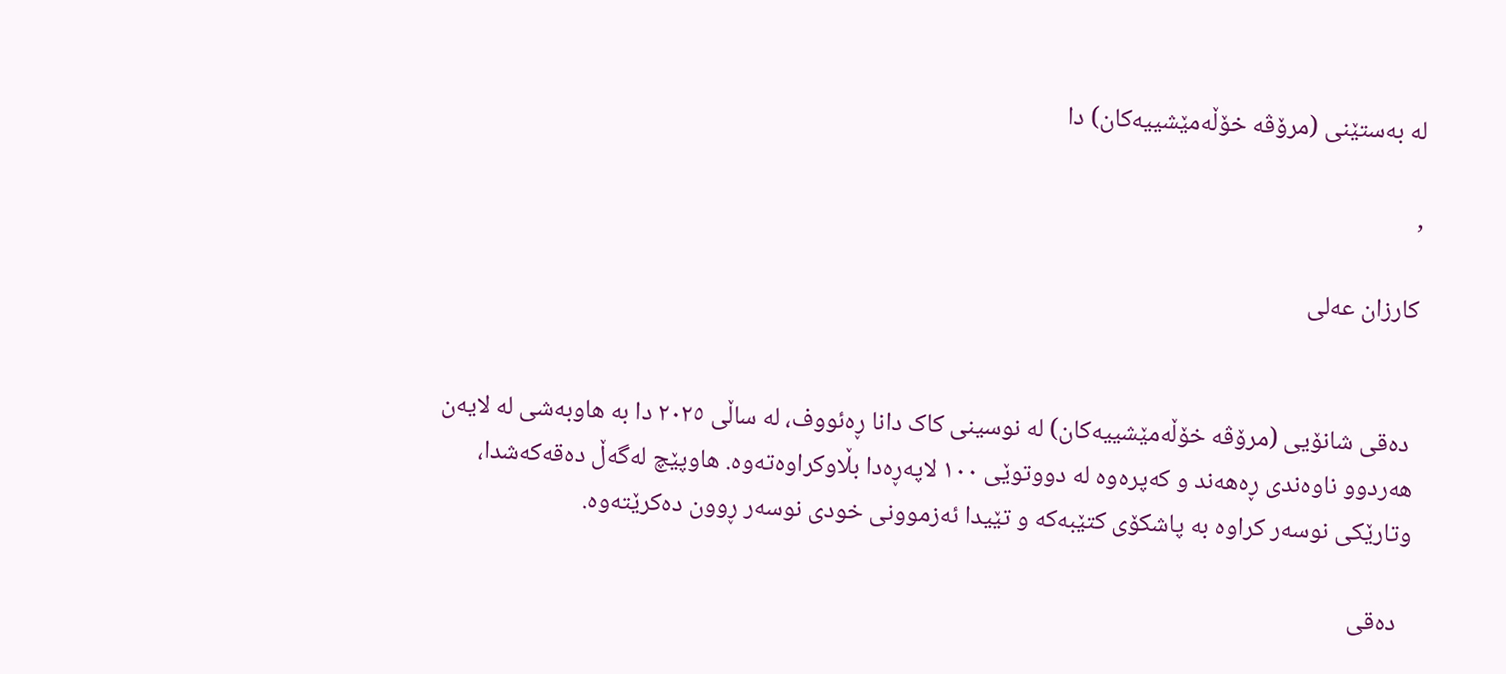لە بەستێنی (مرۆڤە خۆڵەمێشییەکان) دا

,

کارزان عەلی


 دەقی شانۆیی (مرۆڤە خۆڵەمێشییەکان) لە نوسینی کاک دانا ڕەئووف، لە ساڵی ٢٠٢٥ دا بە هاوبەشی لە لایەن هەردوو ناوەندی ڕەهەند و کەپرەوە لە دووتوێی ١٠٠ لاپەڕەدا بڵاوکراوەتەوە. هاوپێچ لەگەڵ دەقەکەشدا، وتارێکی نوسەر کراوە بە پاشکۆی کتێبەکە و تێیدا ئەزموونی خودی نوسەر ڕوون دەکرێتەوە.

  دەقی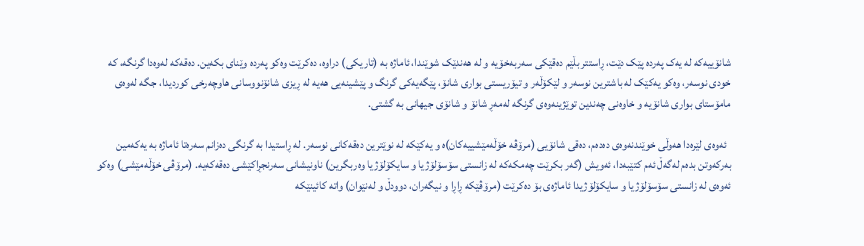شانۆییەکە لە یەک پەردە پێک دێت، ڕاستتر بڵێم دەقێکی سەربەخۆیە و لە هەندێک شوێندا، ئاماژە بە (تاریکی) دراوە، دەکرێت وەکو پەردە وێنای بکەین. دەقەکە لەوەدا گرنگە، کە خودی نوسەر، وەکو یەکێک لە باشترین نوسەر و لێکۆڵەر و تیۆریستی بواری شانۆ، پێگەیەکی گرنگ و پێشینەیی هەیە لە ڕیزی شانۆنووسانی هاوچەرخی کوردیدا، جگە لەوەی مامۆستای بواری شانۆیە و خاوەنی چەندین توێژینەوەی گرنگە لەمەڕ شانۆ و شانۆی جیهانی بە گشتی.

  ئەوەی لێرەدا هەوڵی خوێندنەوەی دەدەم، دەقی شانۆیی (مرۆڤە خۆڵەمێشییەکان)ە و یەکێکە لە نوێترین دەقەکانی نوسەر. لە ڕاستیدا بە گرنگی دەزانم سەرەتا ئاماژە بە یەکەمین بەرکەوتن بدەم لەگەڵ ئەم کتێبەدا، ئەویش (گەر بکرێت چەمکەکە لە زانستی سۆسۆلۆژیا و سایکۆلۆژیا وەربگرین) ناونیشانی سەرنجڕاکێشی دەقەکەیە. (مرۆڤی خۆڵەمێشی) وەکو ئەوەی لە زانستی سۆسۆلۆژیا و سایکۆلۆژیدا ئاماژەی بۆ دەکرێت (مرۆڤێکە ڕاڕا و نیگەران، دوودڵ و لەنێوان) واتە کائینێکە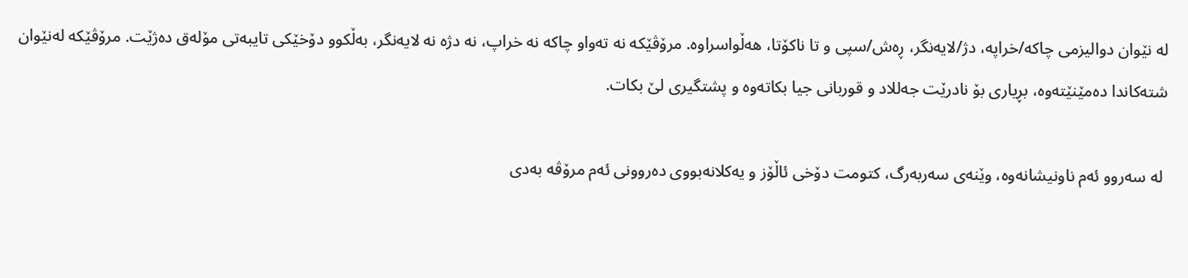لە نێوان دوالیزمی چاکە/خراپە، دژ/لایەنگر، ڕەش/سپی و تا ناکۆتا، هەڵواسراوە. مرۆڤێکە نە تەواو چاکە نە خراپ، نە دژە نە لایەنگر، بەڵکوو دۆخێکی تایبەتی مۆلەق دەژێت. مرۆڤێکە لەنێوان شتەکاندا دەمێنێتەوە، بڕیاری بۆ نادرێت جەللاد و قوربانی جیا بکاتەوە و پشتگیری لێ بکات.

 لە سەروو ئەم ناونیشانەوە، وێنەی سەربەرگ، کتومت دۆخی ئاڵۆز و یەکلانەبووی دەروونی ئەم مرۆڤە بەدی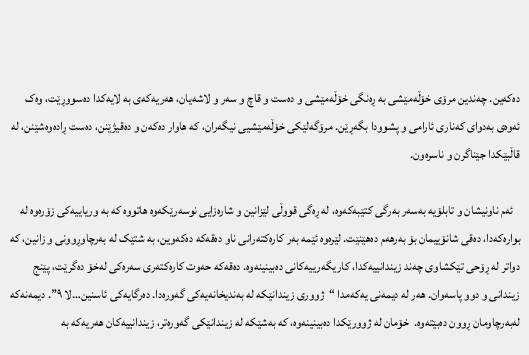دەکەین. چەندین مرۆی خۆڵەمێشی بە ڕەنگی خۆڵەمێشی و دەست و قاچ و سەر و لاشەیان، هەریەکەی بە لایەکدا دەسووڕێت، وەک ئەوەی بەدوای کەناری ئارامی و پشوودا بگەڕێن. مرۆگەلێکی خۆڵەمێشیی نیگەران، کە هاوار دەکەن و دەقیژێنن، دەست ڕادەوەشێنن، لە قاڵبێکدا جێناگرن و ناسرەون.

   ئەم ناونیشان و تابلۆیە بەسەر بەرگی کتێبەکەوە، لە ڕەگی قووڵی لێزانین و شارەزایی نوسەرێکەوە هاتووە کە بە وریاییەکی زۆرەوە لە بوارەکەدا، دەقی شانۆییمان بۆ بەرهەم دەهێنێت. لێرەوە ئێمە بەر کارەکتەرانی ناو دەقەکە دەکەوین، بە شتێک لە بەرچاوڕوونی و زانین، کە دواتر لە ڕۆحی تێکشاوی چەند زیندانییەکدا، کاریگەرییەکانی دەبینینەوە. دەقەکە حەوت کارەکتەری سەرەکی لەخۆ دەگرێت، پێنج زیندانی و دوو پاسەوان. هەر لە دیمەنی یەکەمدا “ژووری زیندانێکە لە بەندیخانەیەکی گەورەدا. دەرگایەکی ئاسنین…لا ٩”. دیمەنەکە لەبەرچاومان ڕوون دەبێتەوە.  خۆمان لە ژوورێکدا دەبینینەوە، کە بەشێکە لە زیندانێکی گەورەتر، زیندانییەکان هەریەکە بە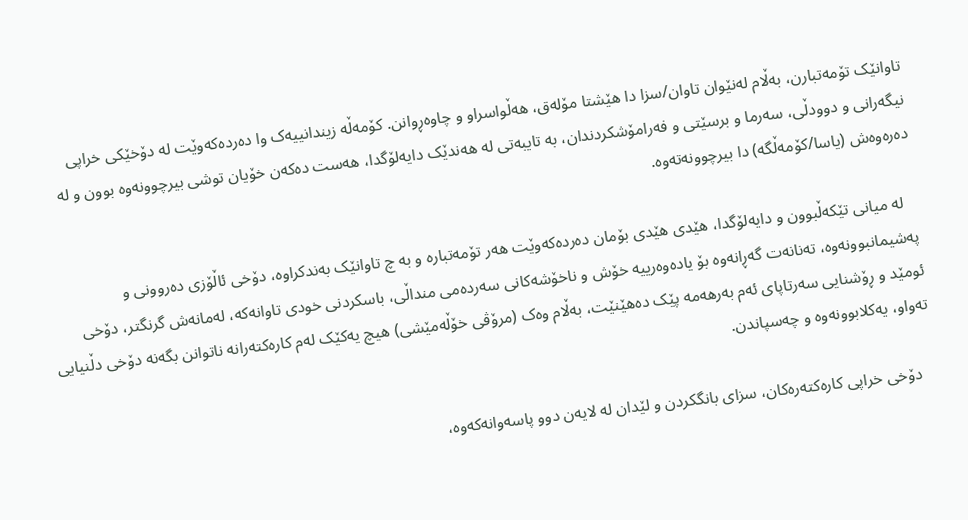تاوانێک تۆمەتبارن، بەڵام لەنێوان تاوان/سزا دا هێشتا مۆلەق، هەڵواسراو و چاوەڕوانن. کۆمەڵە زیندانییەک وا دەردەکەوێت لە دۆخێکی خراپی نیگەرانی و دوودڵی، سەرما و برسێتی و فەرامۆشکردندان، بە تایبەتی لە هەندێک دایەلۆگدا، هەست دەکەن خۆیان توشی بیرچوونەوە بوون و لە دەرەوەش (یاسا/کۆمەڵگە) دا بیرچوونەتەوە.

   لە میانی تێکەڵبوون و دایەلۆگدا، هێدی هێدی بۆمان دەردەکەوێت هەر تۆمەتبارە و بە چ تاوانێک بەندکراوە، دۆخی ئاڵۆزی دەروونی و پەشیمانبوونەوە، تەنانەت گەڕانەوە بۆ یادەوەرییە خۆش و ناخۆشەکانی سەردەمی منداڵی، باسکردنی خودی تاوانەکە، لەمانەش گرنگتر، دۆخی ئومێد و ڕۆشنایی سەرتاپای ئەم بەرهەمە پێک دەهێنێت، بەڵام وەک (مرۆڤی خۆڵەمێشی) هیچ یەکێک لەم کارەکتەرانە ناتوانن بگەنە دۆخی دڵنیایی تەواو، یەکلابوونەوە و چەسپاندن.

   دۆخی خراپی کارەکتەرەکان، سزای بانگکردن و لێدان لە لایەن دوو پاسەوانەکەوە،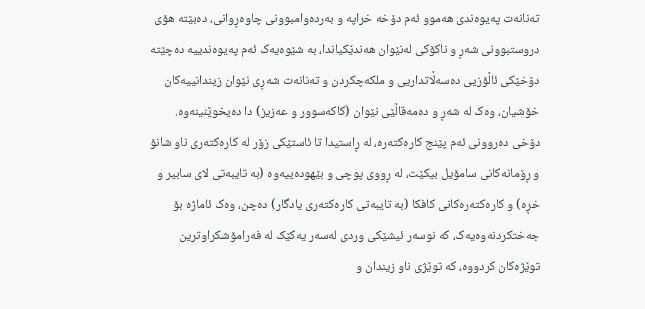تەنانەت پەیوەندی هەموو ئەم دۆخە خراپە و بەردەوامبوونی چاوەڕوانی، دەبێتە هۆی دروستبوونی شەڕ و ناکۆکی لەنێوان هەندێکیاندا، بە شێوەیەک ئەم پەیوەندییە دەچێتە دۆخێکی ئاڵۆزیی دەسەڵاتداریی و ملکەچکردن و تەنانەت شەڕی نێوان زیندانییەکان خۆشیان، وەک لە شەڕ و دەمەقاڵێی نێوان (کاکەسوور و عەزیز) دا دەیخوێنینەوە. دۆخی دەروونی ئەم پێنج کارەکتەرە، لە ڕاستیدا تا ئاستێکی زۆر لە کارەکتەری ناو شانۆ و ڕۆمانەکانی سامۆیل بیکێت، لە ڕووی پوچی و بێهودەییەوە (بە تایبەتی لای سابیر و خڕە) و کارەکتەرەکانی کافکا (بە تایبەتی کارەکتەری یادگار) دەچن، وەک ئاماژە بۆ جەختکردنەوەیەک، کە نوسەر ئیشێکی وردی لەسەر یەکێک لە فەرامۆشکراوترین توێژەکان کردووە، کە توێژی ناو زیندان و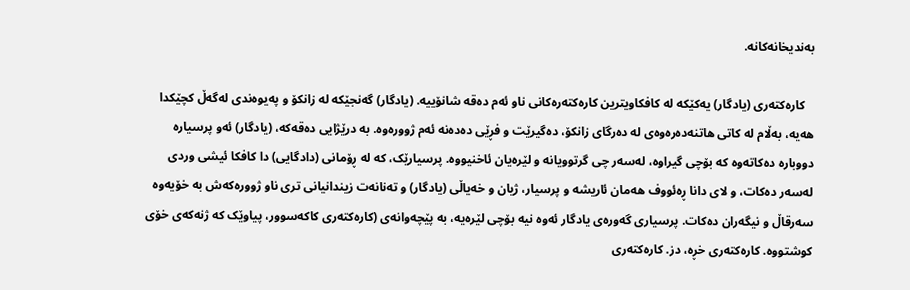بەندیخانەکانە.

   کارەکتەری (یادگار) یەکێکە لە کافکاویترین کارەکتەرەکانی ناو ئەم دەقە شانۆییە. (یادگار) گەنجێکە لە زانکۆ و پەیوەندی لەگەڵ کچێکدا هەیە، بەڵام لە کاتی هاتنەدەرەوەی لە دەرگای زانکۆ، دەگیرێت و فڕێی دەدەنە ئەم ژوورەوە. بە درێژایی دەقەکە، (یادگار) ئەو پرسیارە دووبارە دەکاتەوە کە بۆچی گیراوە، لەسەر چی گرتوویانە و لێرەیان ئاخنیووە. پرسیارێک، کە لە ڕۆمانی (دادگایی) دا کافکا ئیشی وردی لەسەر دەکات، و لای دانا ڕەئووف هەمان ئاریشە و پرسیار، ژیان و خەیاڵی (یادگار) و تەنانەت زیندانیانی تری ناو ژوورەکەش بە خۆیەوە سەرقاڵ و نیگەران دەکات. پرسیاری گەورەی یادگار ئەوە نیە بۆچی لێرەیە، بە پێچەوانەی (کارەکتەری کاکەسوور، پیاوێک کە ژنەکەی خۆی کوشتووە. کارەکتەری خڕە، دز. کارەکتەری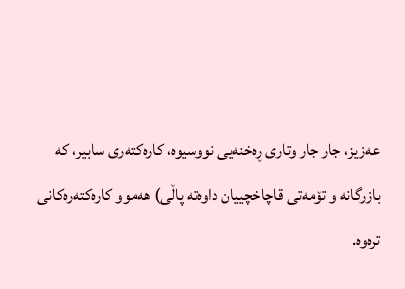عەزیز، جار جار وتاری ڕەخنەیی نووسیوە، کارەکتەری سابیر، کە بازرگانە و تۆمەتی قاچاخچییان داوەتە پاڵی) هەموو کارەکتەرەکانی ترەوە.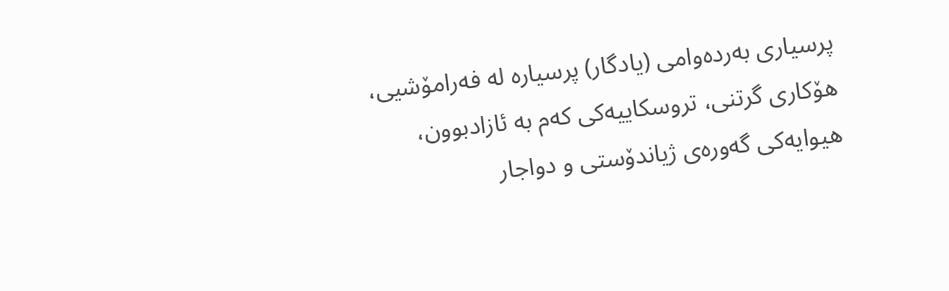پرسیاری بەردەوامی (یادگار) پرسیارە لە فەرامۆشیی، هۆکاری گرتنی، تروسکاییەکی کەم بە ئازادبوون، هیوایەکی گەورەی ژیاندۆستی و دواجار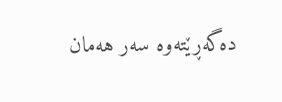دەگەڕێتەوە سەر هەمان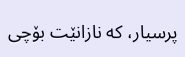پرسیار، کە نازانێت بۆچی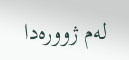لەم ژوورەدا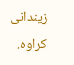زیندانی کراوە.